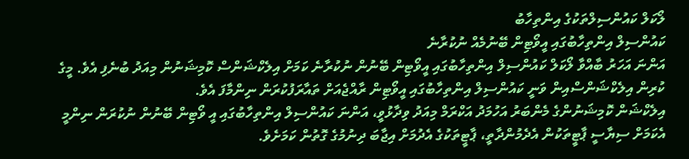ލޯކަލް ކައުންސިލްތަކުގެ އިންތިހާބު
ކައުންސިލް އިންތިހާބުގައި އީވޯޓިން ބޭނުމެއް ނުކުރާނެ
އަންނަ އަހަރު ބާއްވާ ލޯކަލް ކައުންސިލް އިންތިހާބުގައި އީވޯޓިން ބޭނުން ނުކުރާނެ ކަމަށް އިލެކްޝަންސް ކޮމިޝަނުން މިއަދު ބުނެފި އެވެ. މީގެ ކުރިން އިލެކްޝަންސްއިން ވަނީ ކައުންސިލް އިންތިހާބުގައި އީވޯޓިން ރާއްޖެއަށް ތައާރަފުކުރަން ނިންމާފަ އެވެ.
އިލެކްޝަން ކޮމިޝަނުންގެ މެންބަރު އަހުމަދު އަކްރަމް މިއަދު ވިދާޅުވީ، އަންނަ ކައުންސިލް އިންތިހާބުގައި އީ ވޯޓިން ބޭނުން ނުކުރަން ނިންމީ އެކަމަށް ސިޔާސީ ޕާޓީތަކުން އެދެމުންދާތީ، ޕާޓީތަކުގެ އެދުމަށް އިޖާބަ ދިނުމުގެ ގޮތުން ކަމަށެވެ.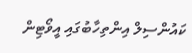ކައުންސިލް އިންތިހާބުގައި އީވޯޓިން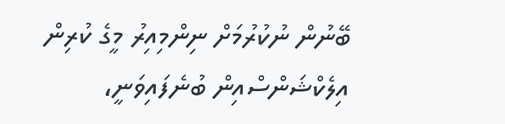ބޭނުން ނުކުރުމަށް ނިންމިއިރު މީގެ ކުރިން އިލެކްޝަންސްއިން ބުނެފައިވަނީ،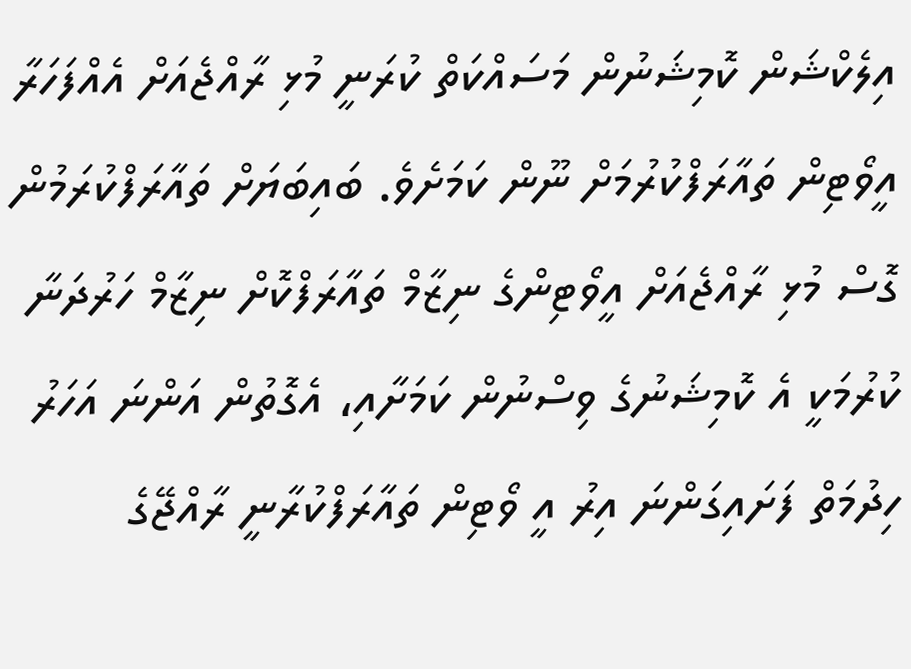އިލެކްޝަން ކޮމިޝަނުން މަސައްކަތް ކުރަނީ މުޅި ރާއްޖެއަށް އެއްފަހަރާ އީވޯޓިން ތައާރަފްކުރުމަށް ނޫން ކަމަށެވެ. ބައިބަޔަށް ތައާރަފްކުރަމުން ގޮސް މުޅި ރާއްޖެއަށް އީވޯޓިންގެ ނިޒާމް ތައާރަފްކޮށް ނިޒާމް ހަރުދަނާ ކުރުމަކީ އެ ކޮމިޝަނުގެ ވިސްނުން ކަމަށާއި، އެގޮތުން އަންނަ އަހަރު ހިދުމަތް ފަށައިގަންނަ އިރު އީ ވޯޓިން ތައާރަފްކުރާނީ ރާއްޖޭގެ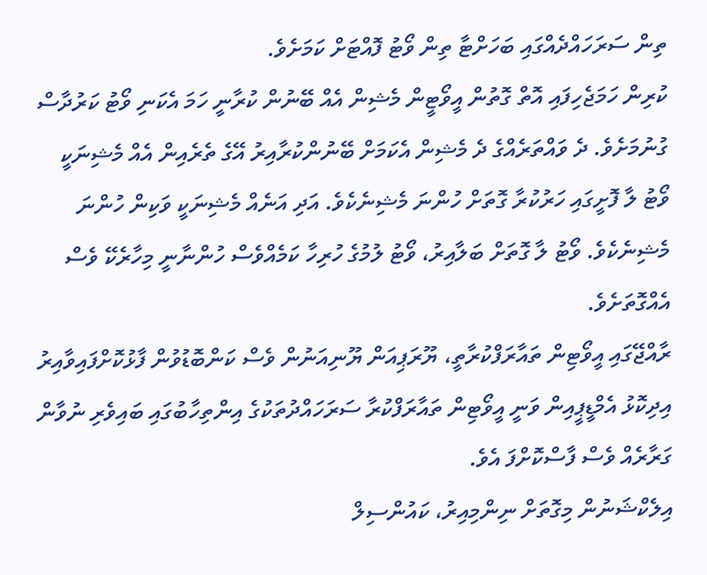ތިން ސަރަހައްދެއްގައި ބަހަށްޓާ ތިން ވޯޓު ފޮއްޓަށް ކަމަށެވެ.
ކުރިން ހަމަޖެހިފައި އޮތް ގޮތުން އީވޯޓީން މެޝިން އެއް ބޭނުން ކުރާނީ ހަމަ އެކަނި ވޯޓު ކަރުދާސް ގުނުމަށެވެ. ދެ ވައްތަރެއްގެ ދެ މެޝިން އެކަމަށް ބޭނުންކުރާއިރު އޭގެ ތެރެއިން އެއް މެޝިނަކީ ވޯޓު ލާ ފޮށީގައި ހަރުކުރާ ގޮތަށް ހުންނަ މެޝިނެކެވެ. އަދި އަނެއް މެޝިނަކީ ވަކިން ހުންނަ މެޝިނެކެވެ. ވޯޓު ލާ ގޮތަށް ބަލާއިރު، ވޯޓު ލުމުގެ ހުރިހާ ކަމެއްވެސް ހުންނާނީ މިހާރެކޭ ވެސް އެއްގޮތަށެވެ.
ރާއްޖޭގައި އީވޯޓިން ތައާރަފްކުރާތީ، ޔޫރަޕިއަން ޔޫނިއަނުން ވެސް ކަންބޮޑުވުން ފާޅުކޮށްފައިވާއިރު އިދިކޮޅު އެމްޑީޕީއިން ވަނީ އީވޯޓިން ތައާރަފްކުރާ ސަރަހައްދުތަކުގެ އިންތިހާބުގައި ބައިވެރި ނުވާން ގަރާރެއް ވެސް ފާސްކޮށްފަ އެވެ.
އިލެކްޝަނުން މިގޮތަށް ނިންމިއިރު، ކައުންސިލް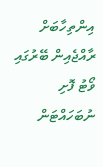އިންތިހާބަށް ރާއްޖެއިން ބޭރުގައި ވޯޓު ފޮށި ނުބަހައްޓަން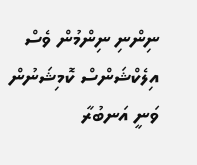ނިންނި ނިންމުން ވެސް އިލެކްޝަންސް ކޮމިޝަނުން ވަނީ އަނބުރާ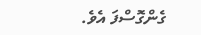ގެންގޮސްފަ އެވެ.